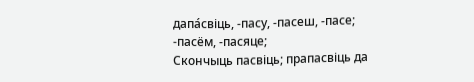дапа́свіць, ‑пасу, ‑пасеш, ‑пасе; ‑пасём, ‑пасяце;
Скончыць пасвіць; прапасвіць да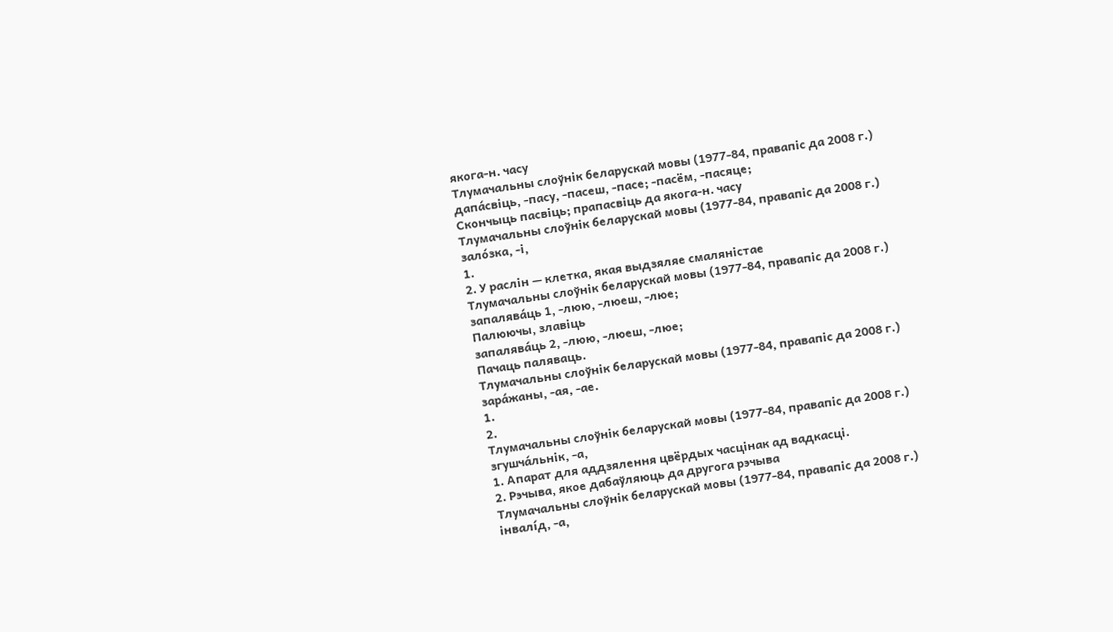якога‑н. часу
Тлумачальны слоўнік беларускай мовы (1977-84, правапіс да 2008 г.)
дапа́свіць, ‑пасу, ‑пасеш, ‑пасе; ‑пасём, ‑пасяце;
Скончыць пасвіць; прапасвіць да якога‑н. часу
Тлумачальны слоўнік беларускай мовы (1977-84, правапіс да 2008 г.)
зало́зка, ‑і,
1.
2. У раслін — клетка, якая выдзяляе смаляністае
Тлумачальны слоўнік беларускай мовы (1977-84, правапіс да 2008 г.)
запалява́ць 1, ‑люю, ‑люеш, ‑люе;
Палюючы, злавіць
запалява́ць 2, ‑люю, ‑люеш, ‑люе;
Пачаць паляваць.
Тлумачальны слоўнік беларускай мовы (1977-84, правапіс да 2008 г.)
зара́жаны, ‑ая, ‑ае.
1.
2.
Тлумачальны слоўнік беларускай мовы (1977-84, правапіс да 2008 г.)
згушча́льнік, ‑а,
1. Апарат для аддзялення цвёрдых часцінак ад вадкасці.
2. Рэчыва, якое дабаўляюць да другога рэчыва
Тлумачальны слоўнік беларускай мовы (1977-84, правапіс да 2008 г.)
інвалі́д, ‑а,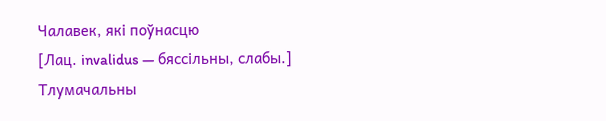Чалавек, які поўнасцю
[Лац. invalidus — бяссільны, слабы.]
Тлумачальны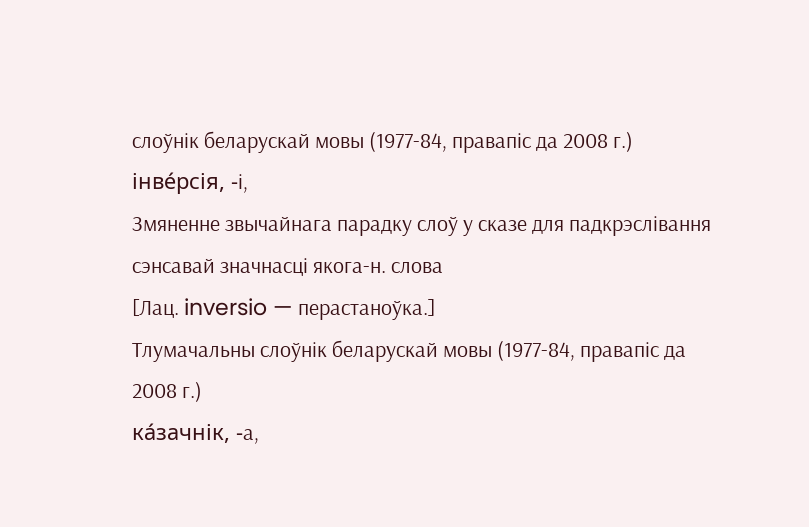слоўнік беларускай мовы (1977-84, правапіс да 2008 г.)
інве́рсія, ‑і,
Змяненне звычайнага парадку слоў у сказе для падкрэслівання сэнсавай значнасці якога‑н. слова
[Лац. inversio — перастаноўка.]
Тлумачальны слоўнік беларускай мовы (1977-84, правапіс да 2008 г.)
ка́зачнік, ‑а,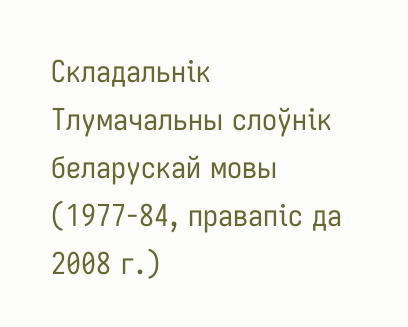Складальнік
Тлумачальны слоўнік беларускай мовы (1977-84, правапіс да 2008 г.)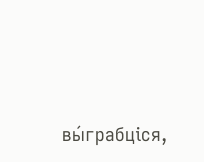вы́грабціся,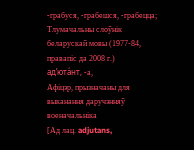‑грабуся, ‑грабешся, ‑грабецца;
Тлумачальны слоўнік беларускай мовы (1977-84, правапіс да 2008 г.)
ад’юта́нт, ‑а,
Афіцэр, прызначаны для выканання даручэнняў военачальніка
[Ад лац. adjutans,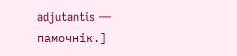adjutantis — памочнік.]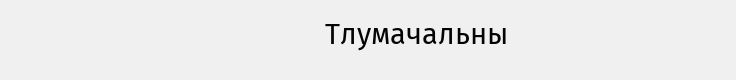Тлумачальны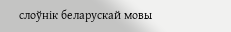слоўнік беларускай мовы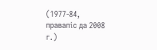(1977-84, правапіс да 2008 г.)